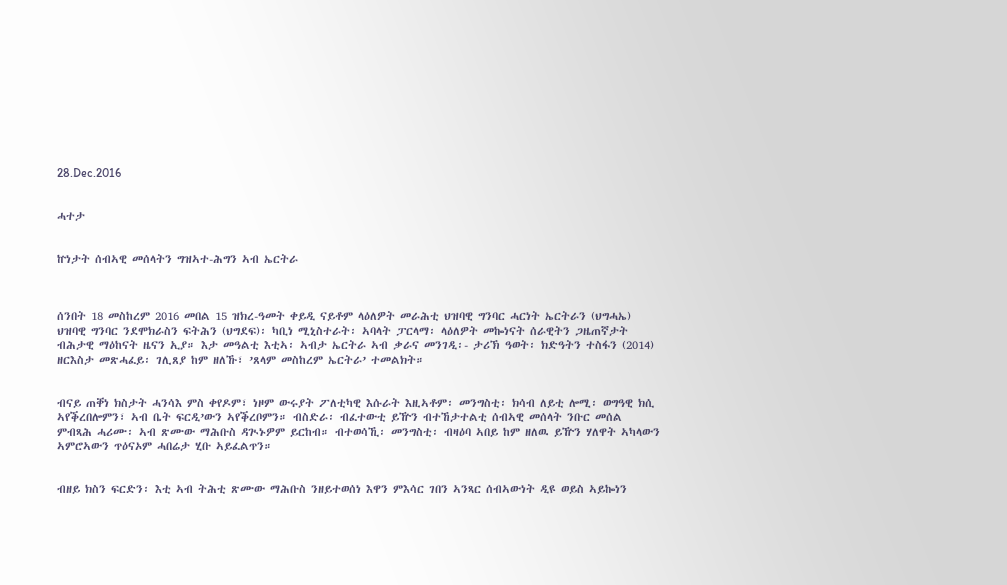28.Dec.2016


ሓተታ


ኵነታት ሰብኣዊ መሰላትን ግዝኣተ-ሕግን ኣብ ኤርትራ



ሰንበት 18 መስከረም 2016 መበል 15 ዝክረ-ዓመት ቀይዲ ናይቶም ላዕለዎት መራሕቲ ህዝባዊ ግንባር ሓርነት ኤርትራን (ህግሓኤ) ህዝባዊ ግንባር ንደሞክራስን ፍትሕን (ህግደፍ)፡ ካቢነ ሚኒስተራት፡ ኣባላት ፓርላማ፡ ላዕለዎት መኰነናት ሰራዊትን ጋዜጠኛታት ብሕታዊ ማዕከናት ዜናን ኢያ። እታ መዓልቲ እቲኣ፡ ኣብታ ኤርትራ ኣብ ቃራና መንገዲ፡- ታሪኽ ዓወት፡ ክድዓትን ተስፋን (2014) ዘርእስታ መጽሓፈይ፡ ገሊጸያ ከም ዘለኹ፣ ’ጸላም መስከረም ኤርትራ’ ተመልክት።


ብናይ ጠቐነ ክስታት ሓንሳእ ምስ ቀየዶም፣ ነዞም ውሩያት ፖለቲካዊ እሱራት እዚኣቶም፡ መንግስቲ፡ ክሳብ ለይቲ ሎሚ፡ ወግዓዊ ክሲ ኣየቕረበሎምን፣ ኣብ ቤት ፍርዲ’ውን ኣየቕረቦምን። ብስድራ፡ ብፈተውቲ ይዅን ብተኸታተልቲ ሰብኣዊ መሰላት ንቡር መሰል ምብጻሕ ሓሪሙ፡ ኣብ ጽሙው ማሕቡስ ዳጒኑዎም ይርከብ። ብተወሳኺ፡ መንግስቲ፡ ብዛዕባ ኣበይ ከም ዘለዉ ይዅን ሃለዋት ኣካላውን ኣምሮኣውን ጥዕናኦም ሓበሬታ ሂቡ ኣይፈልጥን።


ብዘይ ክስን ፍርድን፡ እቲ ኣብ ትሕቲ ጽሙው ማሕቡስ ንዘይተወሰነ እዋን ምእሳር ገበን ኣንጻር ሰብኣውነት ዲዩ ወይስ ኣይኰነን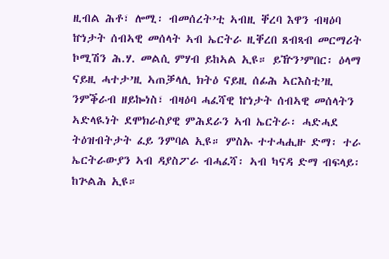ዚብል ሕቶ፣ ሎሚ፡ ብመሰረት’ቲ ኣብዚ ቐረባ እዋን ብዛዕባ ኵነታት ሰብኣዊ መሰላት ኣብ ኤርትራ ዚቐረበ ጸብጻብ መርማሪት ኮሚሽን ሕ.ሃ. መልሲ ምሃብ ይከኣል ኢዩ። ይዅን’ምበር፡ ዕላማ ናይዚ ሓተታ’ዚ ኣጠቓላሊ ክትዕ ናይዚ ሰፊሕ ኣርእስቲ’ዚ ንምቕራብ ዘይኰነስ፣ ብዛዕባ ሓፈሻዊ ኵነታት ሰብኣዊ መሰላትን ኣድላዪነት ደሞክራስያዊ ምሕደራን ኣብ ኤርትራ፡ ሓድሓደ ትዕዝብትታት ፈይ ንምባል ኢዩ። ምስኡ ተተሓሒዙ ድማ፡ ተራ ኤርትራውያን ኣብ ዳያስፖራ ብሓፈሻ፡ ኣብ ካናዳ ድማ ብፍላይ፡ከጕልሕ ኢዩ።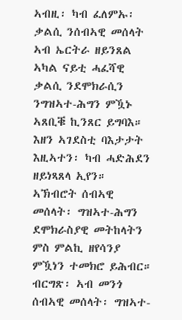ኣብዚ፡ ካብ ፈለምኡ፡ ቃልሲ ንሰብኣዊ መሰላት ኣብ ኤርትራ ዘይንጸል ኣካል ናይቲ ሓፈሻዊ ቃልሲ ንደሞክራሲን ንግዝኣተ-ሕግን ምዃኑ ኣጸቢቑ ኪንጸር ይግባእ። እዘን ኣገደስቲ ባእታታት እዚኣተን፡ ካብ ሓድሕደን ዘይነጻጸላ ኢየን። ኣኽብሮት ሰብኣዊ መሰላት፡ ግዝኣተ-ሕግን ደሞክራስያዊ መትከላትን ምስ ምልኪ ዘየሳንያ ምዃነን ተመክሮ ይሕብር። ብርግጽ፡ ኣብ መንጎ ሰብኣዊ መሰላት፡ ግዝኣተ-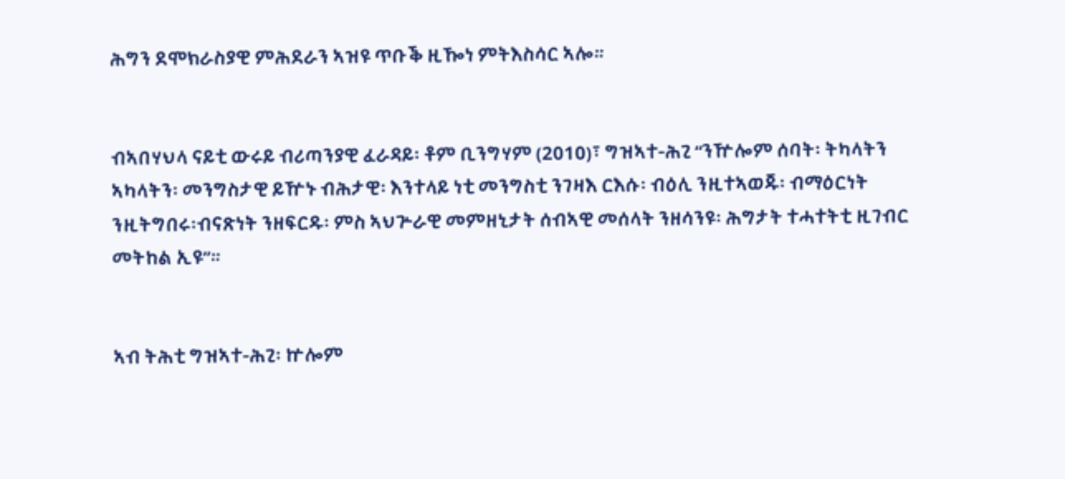ሕግን ደሞክራስያዊ ምሕደራን ኣዝዩ ጥቡቕ ዚዀነ ምትእስሳር ኣሎ።


ብኣበሃህላ ናይቲ ውሩይ ብሪጣንያዊ ፈራዳይ፡ ቶም ቢንግሃም (2010)፣ ግዝኣተ-ሕጊ “ንዅሎም ሰባት፡ ትካላትን ኣካላትን፡ መንግስታዊ ይዅኑ ብሕታዊ፡ እንተላይ ነቲ መንግስቲ ንገዛእ ርእሱ፡ ብዕሊ ንዚተኣወጁ፡ ብማዕርነት ንዚትግበሩ፡ብናጽነት ንዘፍርዱ፡ ምስ ኣህጕራዊ መምዘኒታት ሰብኣዊ መሰላት ንዘሳንዩ፡ ሕግታት ተሓተትቲ ዚገብር መትከል ኢዩ”።


ኣብ ትሕቲ ግዝኣተ-ሕጊ፡ ኵሎም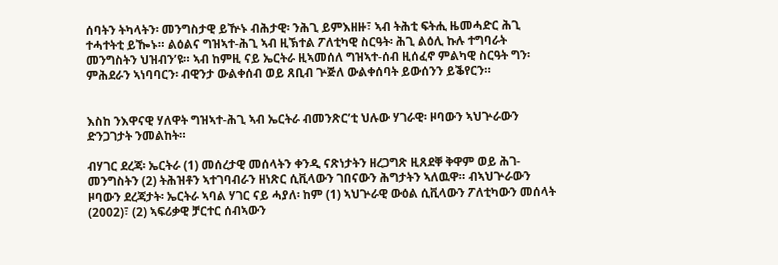ሰባትን ትካላትን፡ መንግስታዊ ይዅኑ ብሕታዊ፡ ንሕጊ ይምእዘዙ፣ ኣብ ትሕቲ ፍትሒ ዜመሓድር ሕጊ ተሓተትቲ ይዀኑ። ልዕልና ግዝኣተ-ሕጊ ኣብ ዚኽተል ፖለቲካዊ ስርዓት፡ ሕጊ ልዕሊ ኩሉ ተግባራት መንግስትን ህዝብን’ዩ። ኣብ ከምዚ ናይ ኤርትራ ዚኣመሰለ ግዝኣተ-ሰብ ዚሰፈኖ ምልካዊ ስርዓት ግን፡ ምሕደራን ኣነባባርን፡ ብዊንታ ውልቀሰብ ወይ ጸቢብ ጕጅለ ውልቀሰባት ይውሰንን ይቕየርን።


እስከ ንእዋናዊ ሃለዋት ግዝኣተ-ሕጊ ኣብ ኤርትራ ብመንጽር’ቲ ህሉው ሃገራዊ፡ ዞባውን ኣህጕራውን ድንጋገታት ንመልከት።

ብሃገር ደረጃ፡ ኤርትራ (1) መሰረታዊ መሰላትን ቀንዲ ናጽነታትን ዘረጋግጽ ዚጸደቐ ቅዋም ወይ ሕገ-መንግስትን (2) ትሕዝቶን ኣተገባብራን ዘነጽር ሲቪላውን ገበናውን ሕግታትን ኣለዉዋ። ብኣህጕራውን ዞባውን ደረጃታት፡ ኤርትራ ኣባል ሃገር ናይ ሓያለ፡ ከም (1) ኣህጕራዊ ውዕል ሲቪላውን ፖለቲካውን መሰላት (2002)፣ (2) ኣፍሪቃዊ ቻርተር ሰብኣውን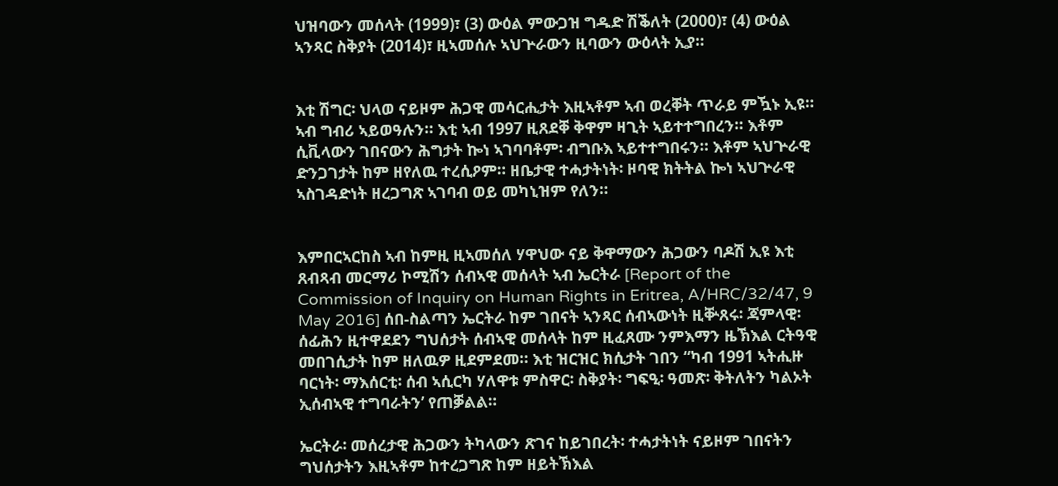ህዝባውን መሰላት (1999)፣ (3) ውዕል ምውጋዝ ግዱድ ሽቕለት (2000)፣ (4) ውዕል ኣንጻር ስቅያት (2014)፣ ዚኣመሰሉ ኣህጕራውን ዚባውን ውዕላት ኢያ።


እቲ ሽግር፡ ህላወ ናይዞም ሕጋዊ መሳርሒታት እዚኣቶም ኣብ ወረቐት ጥራይ ምዃኑ ኢዩ። ኣብ ግብሪ ኣይወዓሉን። እቲ ኣብ 1997 ዚጸደቐ ቅዋም ዛጊት ኣይተተግበረን። እቶም ሲቪላውን ገበናውን ሕግታት ኰነ ኣገባባቶም፡ ብግቡእ ኣይተተግበሩን። እቶም ኣህጕራዊ ድንጋገታት ከም ዘየለዉ ተረሲዖም። ዘቤታዊ ተሓታትነት፡ ዞባዊ ክትትል ኰነ ኣህጕራዊ ኣስገዳድነት ዘረጋግጽ ኣገባብ ወይ መካኒዝም የለን።


እምበርኣርከስ ኣብ ከምዚ ዚኣመሰለ ሃዋህው ናይ ቅዋማውን ሕጋውን ባዶሽ ኢዩ እቲ ጸብጻብ መርማሪ ኮሚሽን ሰብኣዊ መሰላት ኣብ ኤርትራ [Report of the Commission of Inquiry on Human Rights in Eritrea, A/HRC/32/47, 9 May 2016] ሰበ-ስልጣን ኤርትራ ከም ገበናት ኣንጻር ሰብኣውነት ዚቝጸሩ፡ ጃምላዊ፡ሰፊሕን ዚተዋደደን ግህሰታት ሰብኣዊ መሰላት ከም ዚፈጸሙ ንምእማን ዜኽእል ርትዓዊ መበገሲታት ከም ዘለዉዎ ዚደምደመ። እቲ ዝርዝር ክሲታት ገበን “ካብ 1991 ኣትሒዙ ባርነት፡ ማእሰርቲ፡ ሰብ ኣሲርካ ሃለዋቱ ምስዋር፡ ስቅያት፡ ግፍዒ፡ ዓመጽ፡ ቅትለትን ካልኦት ኢሰብኣዊ ተግባራትን’ የጠቓልል።

ኤርትራ፡ መሰረታዊ ሕጋውን ትካላውን ጽገና ከይገበረት፡ ተሓታትነት ናይዞም ገበናትን ግህሰታትን እዚኣቶም ከተረጋግጽ ከም ዘይትኽእል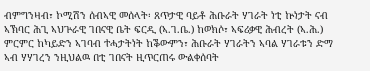ብምግንዛብ፣ ኮሚሽን ሰብኣዊ መሰላት፡ ጸጥታዊ ባይቶ ሕቡራት ሃገራት ነቲ ኵነታት ናብ ኣኽባር ሕጊ ኣህጕራዊ ገበናዊ ቤት ፍርዲ (ኣ.ገ.ቤ.) ከወክሶ፣ ኣፍሪቃዊ ሕብረት (ኣ.ሕ.) ምርምር ከካይድን ኣገባብ ተሓታትነት ከቕውምን፣ ሕቡራት ሃገራትን ኣባል ሃገራቱን ድማ ኣብ ሃሃገረን ንዚህልዉ በቲ ገበናት ዚጥርጠሩ ውልቀሰባት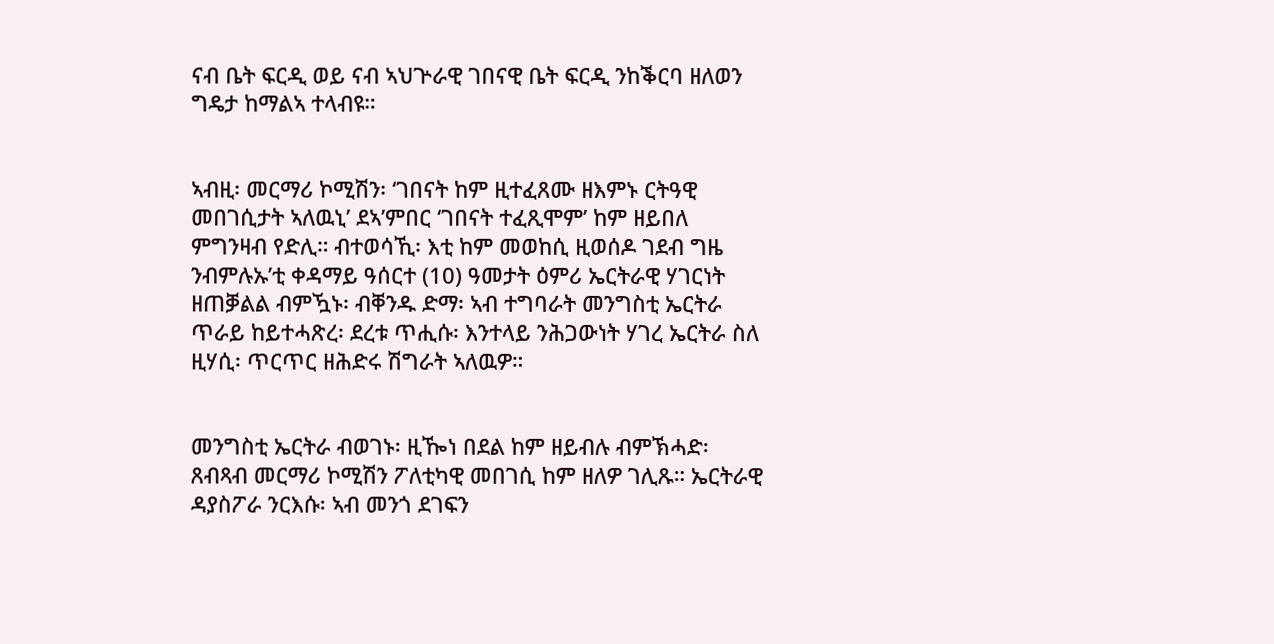ናብ ቤት ፍርዲ ወይ ናብ ኣህጕራዊ ገበናዊ ቤት ፍርዲ ንከቕርባ ዘለወን ግዴታ ከማልኣ ተላብዩ።


ኣብዚ፡ መርማሪ ኮሚሽን፡ ‘ገበናት ከም ዚተፈጸሙ ዘእምኑ ርትዓዊ መበገሲታት ኣለዉኒ’ ደኣ’ምበር ‘ገበናት ተፈጺሞም’ ከም ዘይበለ ምግንዛብ የድሊ። ብተወሳኺ፡ እቲ ከም መወከሲ ዚወሰዶ ገደብ ግዜ ንብምሉኡ’ቲ ቀዳማይ ዓሰርተ (10) ዓመታት ዕምሪ ኤርትራዊ ሃገርነት ዘጠቓልል ብምዃኑ፡ ብቐንዱ ድማ፡ ኣብ ተግባራት መንግስቲ ኤርትራ ጥራይ ከይተሓጽረ፡ ደረቱ ጥሒሱ፡ እንተላይ ንሕጋውነት ሃገረ ኤርትራ ስለ ዚሃሲ፡ ጥርጥር ዘሕድሩ ሽግራት ኣለዉዎ።


መንግስቲ ኤርትራ ብወገኑ፡ ዚዀነ በደል ከም ዘይብሉ ብምኽሓድ፡ ጸብጻብ መርማሪ ኮሚሽን ፖለቲካዊ መበገሲ ከም ዘለዎ ገሊጹ። ኤርትራዊ ዳያስፖራ ንርእሱ፡ ኣብ መንጎ ደገፍን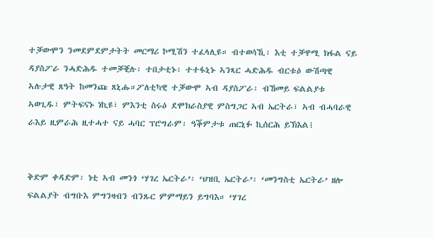ተቓውሞን ንመደምደምታትት መርማሪ ኮሚሽን ተፈላሊዩ። ብተወሳኺ፡ እቲ ተቓዋሚ ክፋል ናይ ዳያስፖራ ንሓድሕዱ ተመቓቒሉ፡ ተበታቲኑ፡ ተተፋኒኑ ኣንጻር ሓድሕዱ ብርቱዕ ውሽጣዊ ኣሉታዊ ጸዓት ከመንጩ ጸኒሑ።ፖለቲካዊ ተቓውሞ ኣብ ዳያስፖራ፡ ብኸመይ ፍልልያቱ ኣወጊዱ፣ ምትፍናኑ ነኪዩ፣ ምእንቲ ስሩዕ ደሞክራስያዊ ምስግጋር ኣብ ኤርትራ፣ ኣብ ብሓባራዊ ራእይ ዚምራሕ ዚተሓተ ናይ ሓባር ፕሮግራም፡ ዓቕምታቱ ጠርኒፉ ኪሰርሕ ይኽእል፧


ቅድም ቀዳድም፡ ነቲ ኣብ መንጎ ‘ሃገረ ኤርትራ’፡ ‘ህዝቢ ኤርትራ’፡ ‘መንግስቲ ኤርትራ’ ዘሎ ፍልልያት ብግቡእ ምግንዛብን ብንጹር ምምማይን ይግባእ። ‘ሃገረ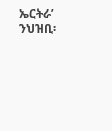ኤርትራ’ ንህዝቢ፡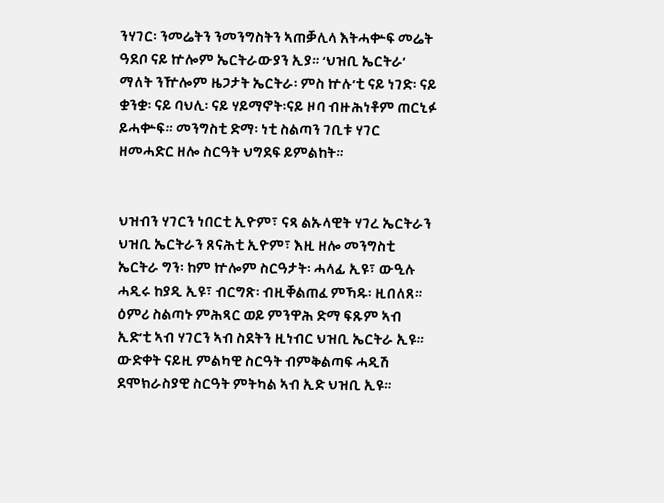ንሃገር፡ ንመሬትን ንመንግስትን ኣጠቓሊላ እትሓቍፍ መሬት ዓደቦ ናይ ኵሎም ኤርትራውያን ኢያ። ‘ህዝቢ ኤርትራ’ ማለት ንዅሎም ዜጋታት ኤርትራ፡ ምስ ኵሉ’ቲ ናይ ነገድ፡ ናይ ቋንቋ፡ ናይ ባህሊ፡ ናይ ሃይማኖት፡ናይ ዞባ ብዙሕነቶም ጠርኒፉ ይሓቍፍ። መንግስቲ ድማ፡ ነቲ ስልጣን ገቢቱ ሃገር ዘመሓድር ዘሎ ስርዓት ህግደፍ ይምልከት።


ህዝብን ሃገርን ነበርቲ ኢዮም፣ ናጻ ልኡላዊት ሃገረ ኤርትራን ህዝቢ ኤርትራን ጸናሕቲ ኢዮም፣ እዚ ዘሎ መንግስቲ ኤርትራ ግን፡ ከም ኵሎም ስርዓታት፡ ሓላፊ ኢዩ፣ ውዒሉ ሓዲሩ ከያዲ ኢዩ፣ ብርግጽ፡ ብዚቐልጠፈ ምኻዱ፡ ዚበለጸ። ዕምሪ ስልጣኑ ምሕጻር ወይ ምንዋሕ ድማ ፍጹም ኣብ ኢድ’ቲ ኣብ ሃገርን ኣብ ስደትን ዚነብር ህዝቢ ኤርትራ ኢዩ። ውድቀት ናይዚ ምልካዊ ስርዓት ብምቅልጣፍ ሓዲሽ ደሞክራስያዊ ስርዓት ምትካል ኣብ ኢድ ህዝቢ ኢዩ።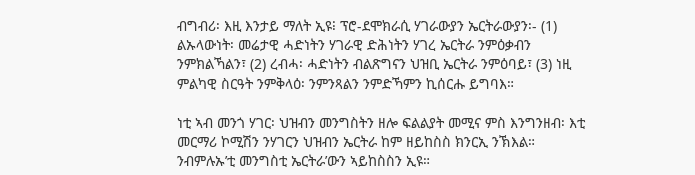ብግብሪ፡ እዚ እንታይ ማለት ኢዩ፧ ፕሮ-ደሞክራሲ ሃገራውያን ኤርትራውያን፡- (1) ልኡላውነት፡ መሬታዊ ሓድነትን ሃገራዊ ድሕነትን ሃገረ ኤርትራ ንምዕቃብን ንምክልኻልን፣ (2) ረብሓ፡ ሓድነትን ብልጽግናን ህዝቢ ኤርትራ ንምዕባይ፣ (3) ነዚ ምልካዊ ስርዓት ንምቅላዕ፡ ንምንጻልን ንምድኻምን ኪሰርሑ ይግባእ።

ነቲ ኣብ መንጎ ሃገር፡ ህዝብን መንግስትን ዘሎ ፍልልያት መሚና ምስ እንግንዘብ፡ እቲ መርማሪ ኮሚሽን ንሃገርን ህዝብን ኤርትራ ከም ዘይከስስ ክንርኢ ንኽእል። ንብምሉኡ’ቲ መንግስቲ ኤርትራ’ውን ኣይከስስን ኢዩ።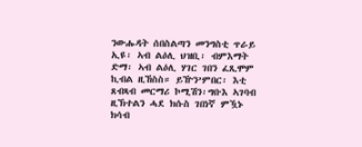ንውሑዳት ሰበስልጣን መንግስቲ ጥራይ ኢዩ፡ ኣብ ልዕሊ ህዝቢ፡ ብምእማት ድማ፡ ኣብ ልዕሊ ሃገር ገበን ፈጺሞም ኪብል ዚኸስስ። ይዅን’ምበር፡ እቲ ጸብጻብ መርማሪ ኮሚሽን፡ግቡእ ኣገባብ ዚኽተልን ሓደ ክሱስ ገበነኛ ምዃኑ ክሳብ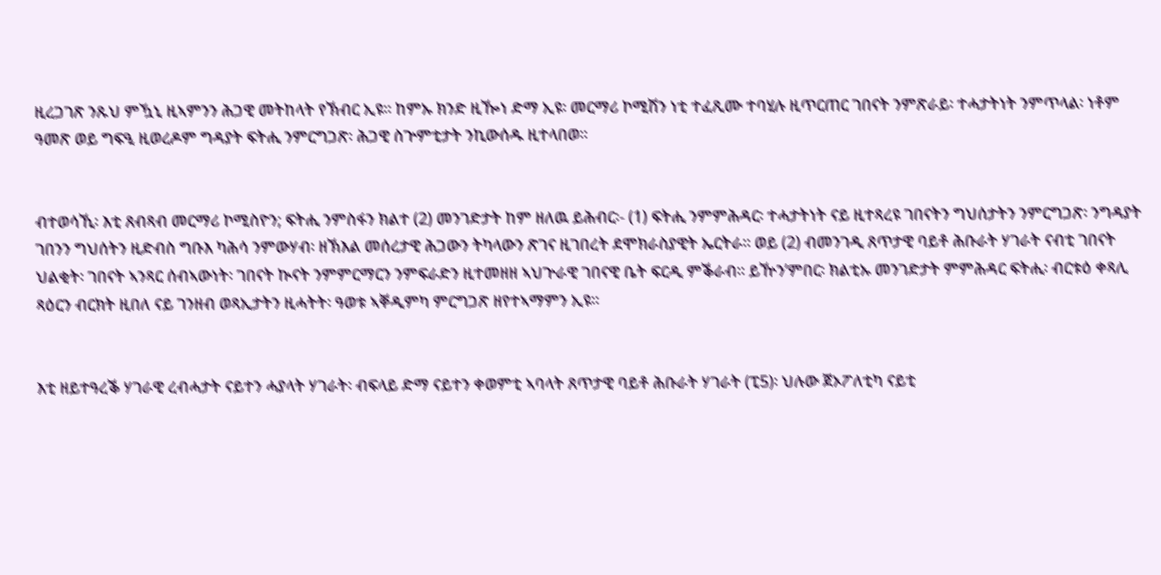ዚረጋገጽ ንጹህ ምዃኒ ዚኣምንን ሕጋዊ መትከላት የኽብር ኢዩ። ከምኡ ክንድ ዚዀነ ድማ ኢዩ፡ መርማሪ ኮሚሽን ነቲ ተፈጺሙ ተባሂሉ ዚጥርጠር ገበናት ንምጽራይ፡ ተሓታትነት ንምጥላል፡ ነቶም ዓመጽ ወይ ግፍዒ ዚወረዶም ግዳያት ፍትሒ ንምርግጋጽ፡ ሕጋዊ ስጕምቲታት ንኪውሰዱ ዚተላበወ።


ብተወሳኺ፡ እቲ ጸብጻብ መርማሪ ኮሚስዮን; ፍትሒ ንምስፋን ክልተ (2) መንገድታት ከም ዘለዉ ይሕብር፡- (1) ፍትሒ ንምምሕዳር፡ ተሓታትነት ናይ ዚተጻረዩ ገበናትን ግህሰታትን ንምርግጋጽ፡ ንግዳያት ገበንን ግህሰትን ዚድብስ ግቡእ ካሕሳ ንምውሃብ፡ ዘኽእል መሰረታዊ ሕጋውን ትካላውን ጽገና ዚገበረት ደሞክራስያዊት ኤርትራ። ወይ (2) ብመንገዲ ጸጥታዊ ባይቶ ሕቡራት ሃገራት ናብቲ ገበናት ህልቂት፡ ገበናት ኣንጻር ሰብኣውነት፡ ገበናት ኲናት ንምምርማርን ንምፍራድን ዚተመዘዘ ኣህጕራዊ ገበናዊ ቤት ፍርዲ ምቕራብ። ይዅን’ምበር፡ ክልቲኡ መንገድታት ምምሕዳር ፍትሒ፡ ብርቱዕ ቀጻሊ ጻዕርን ብርክት ዚበለ ናይ ገንዘብ ወጻኢታትን ዚሓትት፡ ዓወቱ ኣቐዲምካ ምርግጋጽ ዘየተኣማምን ኢዩ።


እቲ ዘይተዓረቕ ሃገራዊ ረብሓታት ናይተን ሓያላት ሃገራት፡ ብፍላይ ድማ ናይተን ቀወምቲ ኣባላት ጸጥታዊ ባይቶ ሕቡራት ሃገራት (ፒ5)፡ ህሉው ጀኦፖለቲካ ናይቲ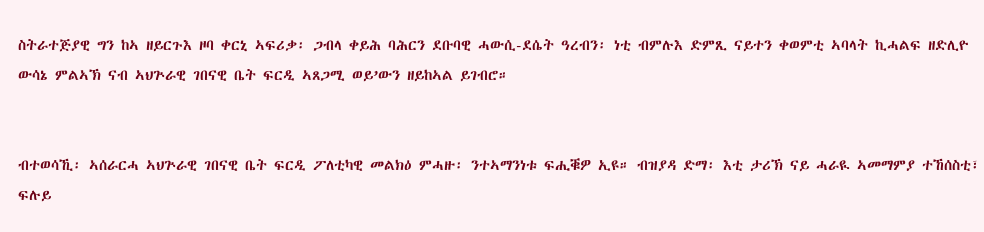ስትራተጅያዊ ግን ከኣ ዘይርጉእ ዞባ ቀርኒ ኣፍሪቃ፡ ጋብላ ቀይሕ ባሕርን ደቡባዊ ሓውሲ-ደሴት ዓረብን፡ ነቲ ብምሉእ ድምጺ ናይተን ቀወምቲ ኣባላት ኪሓልፍ ዘድሊዮ ውሳኔ ምልኣኽ ናብ ኣህጕራዊ ገበናዊ ቤት ፍርዲ ኣጸጋሚ ወይ’ውን ዘይከኣል ይገብሮ።


ብተወሳኺ፡ ኣሰራርሓ ኣህጕራዊ ገበናዊ ቤት ፍርዲ ፖለቲካዊ መልክዕ ምሓዙ፡ ንተኣማንነቱ ፍሒቑዎ ኢዩ። ብዝያዳ ድማ፡ እቲ ታሪኽ ናይ ሓራዪ ኣመማምያ ተኸሰስቲ፣ ፍሉይ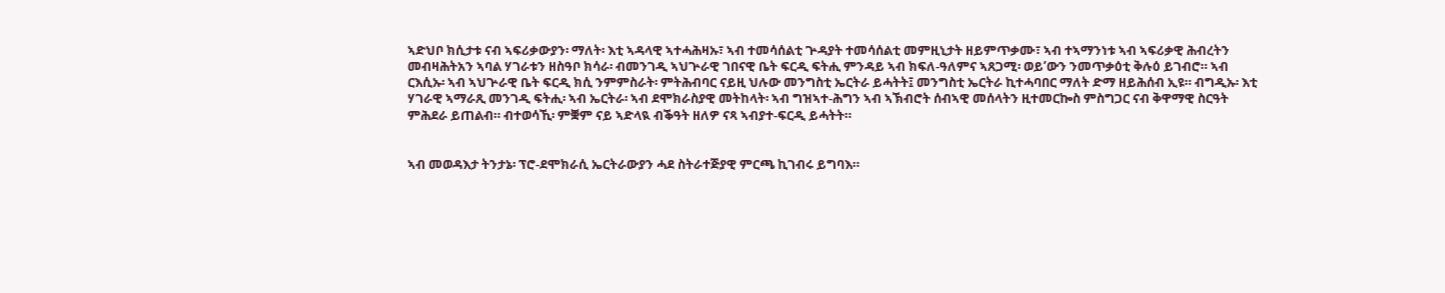ኣድህቦ ክሲታቱ ናብ ኣፍሪቃውያን፡ ማለት፡ እቲ ኣዳላዊ ኣተሓሕዛኡ፣ ኣብ ተመሳሰልቲ ጕዳያት ተመሳሰልቲ መምዚኒታት ዘይምጥቃሙ፣ ኣብ ተኣማንነቱ ኣብ ኣፍሪቃዊ ሕብረትን መብዛሕትአን ኣባል ሃገራቱን ዘስዓቦ ክሳራ፡ ብመንገዲ ኣህጕራዊ ገበናዊ ቤት ፍርዲ ፍትሒ ምንዳይ ኣብ ክፍለ-ዓለምና ኣጸጋሚ፡ ወይ’ውን ንመጥቃዕቲ ቅሉዕ ይገብሮ። ኣብ ርእሲኡ፡ ኣብ ኣህጕራዊ ቤት ፍርዲ ክሲ ንምምስራት፡ ምትሕብባር ናይዚ ህሉው መንግስቲ ኤርትራ ይሓትት፤ መንግስቲ ኤርትራ ኪተሓባበር ማለት ድማ ዘይሕሰብ ኢዩ። ብግዲኡ፡ እቲ ሃገራዊ ኣማራጺ መንገዲ ፍትሒ፡ ኣብ ኤርትራ፡ ኣብ ደሞክራስያዊ መትከላት፡ ኣብ ግዝኣተ-ሕግን ኣብ ኣኽብሮት ሰብኣዊ መሰላትን ዚተመርኰስ ምስግጋር ናብ ቅዋማዊ ስርዓት ምሕደራ ይጠልብ። ብተወሳኺ፡ ምቛም ናይ ኣድላዪ ብቕዓት ዘለዎ ናጻ ኣብያተ-ፍርዲ ይሓትት።


ኣብ መወዳእታ ትንታኔ፡ ፕሮ-ደሞክራሲ ኤርትራውያን ሓደ ስትራተጅያዊ ምርጫ ኪገብሩ ይግባእ።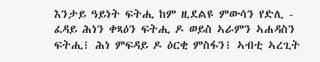እንታይ ዓይነት ፍትሒ ከም ዚደልዩ ምውሳን የድሊ - ፈዳይ ሕነን ቀጻዕን ፍትሒ ዶ ወይስ ኣራምን ኣሐዳስን ፍትሒ፧ ሕነ ምፍዳይ ዶ ዕርቂ ምስፋን፧ ኣብቲ ኣረጊት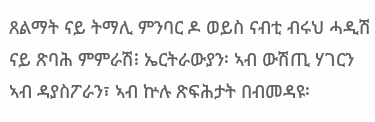ጸልማት ናይ ትማሊ ምንባር ዶ ወይስ ናብቲ ብሩህ ሓዲሽ ናይ ጽባሕ ምምራሽ፧ ኤርትራውያን፡ ኣብ ውሽጢ ሃገርን ኣብ ዳያስፖራን፣ ኣብ ኵሉ ጽፍሕታት በብመዳዩ፡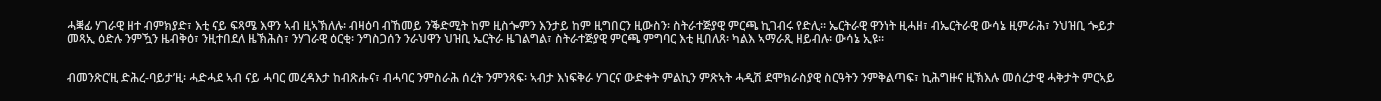ሓቛፊ ሃገራዊ ዘተ ብምክያድ፣ እቲ ናይ ፍጻሜ እዋን ኣብ ዚኣኽለሉ፡ ብዛዕባ ብኸመይ ንቕድሚት ከም ዚስጐምን እንታይ ከም ዚግበርን ዚውስን፡ ስትራተጅያዊ ምርጫ ኪገብሩ የድሊ። ኤርትራዊ ዋንነት ዚሓዘ፣ ብኤርትራዊ ውሳኔ ዚምራሕ፣ ንህዝቢ ጐይታ መጻኢ ዕድሉ ንምዃን ዜብቅዕ፣ ንዚተበደለ ዜኽሕስ፣ ንሃገራዊ ዕርቂ፡ ንግስጋሰን ንራህዋን ህዝቢ ኤርትራ ዜገልግል፣ ስትራተጅያዊ ምርጫ ምግባር እቲ ዚበለጸ፡ ካልእ ኣማራጺ ዘይብሉ፡ ውሳኔ ኢዩ።


ብመንጽር’ዚ ድሕረ-ባይታ’ዚ፡ ሓድሓደ ኣብ ናይ ሓባር መረዳእታ ከብጽሑና፣ ብሓባር ንምስራሕ ሰረት ንምንጻፍ፡ ኣብታ እነፍቅራ ሃገርና ውድቀት ምልኪን ምጽኣት ሓዲሽ ደሞክራስያዊ ስርዓትን ንምቅልጣፍ፣ ኪሕግዙና ዚኽእሉ መሰረታዊ ሓቅታት ምርኣይ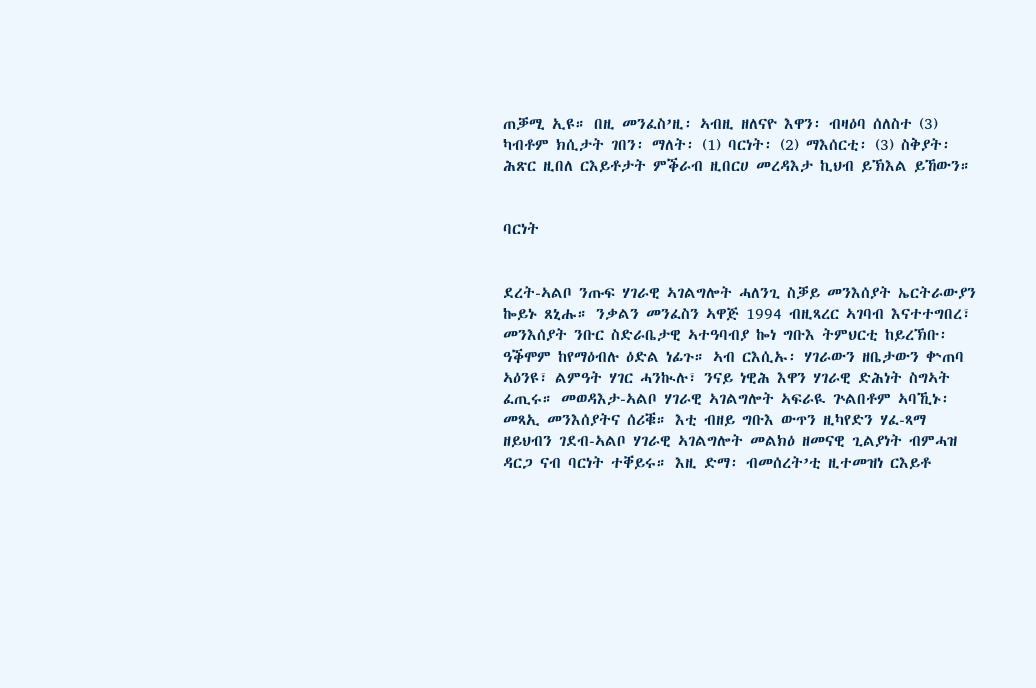ጠቓሚ ኢዩ። በዚ መንፈስ’ዚ፡ ኣብዚ ዘለናዮ እዋን፡ ብዛዕባ ሰለስተ (3) ካብቶም ክሲታት ገበን፡ ማለት፡ (1) ባርነት፡ (2) ማእሰርቲ፡ (3) ስቅያት፡ ሕጽር ዚበለ ርእይቶታት ምቕራብ ዚበርሀ መረዳእታ ኪህብ ይኽእል ይኸውን።


ባርነት


ደረት-ኣልቦ ንጡፍ ሃገራዊ ኣገልግሎት ሓለንጊ ስቓይ መንእሰያት ኤርትራውያን ኰይኑ ጸኒሑ። ንቃልን መንፈስን ኣዋጅ 1994 ብዚጻረር ኣገባብ እናተተግበረ፣ መንእሰያት ንቡር ስድራቤታዊ ኣተዓባብያ ኰነ ግቡእ ትምህርቲ ከይረኽቡ፡ ዓቕሞም ከየማዕብሉ ዕድል ነፊጉ። ኣብ ርእሲኡ፡ ሃገራውን ዘቤታውን ቍጠባ ኣዕንዩ፣ ልምዓት ሃገር ሓንኲሉ፣ ንናይ ነዊሕ እዋን ሃገራዊ ድሕነት ስግኣት ፈጢሩ። መወዳእታ-ኣልቦ ሃገራዊ ኣገልግሎት ኣፍራዪ ጕልበቶም ኣባኺኑ፡ መጻኢ መንእሰያትና ሰሪቑ። እቲ ብዘይ ግቡእ ውጥን ዚካየድን ሃፈ-ጻማ ዘይህብን ገደብ-ኣልቦ ሃገራዊ ኣገልግሎት መልክዕ ዘመናዊ ጊልያነት ብምሓዝ ዳርጋ ናብ ባርነት ተቐይሩ። እዚ ድማ፡ ብመሰረት’ቲ ዚተመዝነ ርእይቶ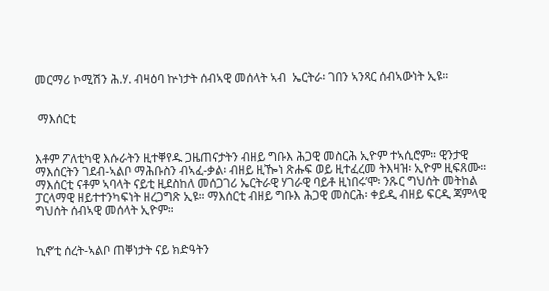መርማሪ ኮሚሽን ሕ.ሃ. ብዛዕባ ኵነታት ሰብኣዊ መሰላት ኣብ  ኤርትራ፡ ገበን ኣንጻር ሰብኣውነት ኢዩ።


 ማእሰርቲ


እቶም ፖለቲካዊ እሱራትን ዚተቐየዱ ጋዜጠናታትን ብዘይ ግቡእ ሕጋዊ መስርሕ ኢዮም ተኣሲሮም። ዊንታዊ ማእሰርትን ገደብ-ኣልቦ ማሕቡስን ብኣፈ-ቃል፡ ብዘይ ዚዀነ ጽሑፍ ወይ ዚተፈረመ ትእዛዝ፡ ኢዮም ዚፍጸሙ። ማእሰርቲ ናቶም ኣባላት ናይቲ ዚደስከለ መሰጋገሪ ኤርትራዊ ሃገራዊ ባይቶ ዚነበሩ’ሞ፡ ንጹር ግህሰት መትከል ፓርላማዊ ዘይተተንካፍነት ዘረጋግጽ ኢዩ። ማእሰርቲ ብዘይ ግቡእ ሕጋዊ መስርሕ፡ ቀይዲ ብዘይ ፍርዲ ጃምላዊ ግህሰት ሰብኣዊ መሰላት ኢዮም።


ኪኖ’ቲ ሰረት-ኣልቦ ጠቐነታት ናይ ክድዓትን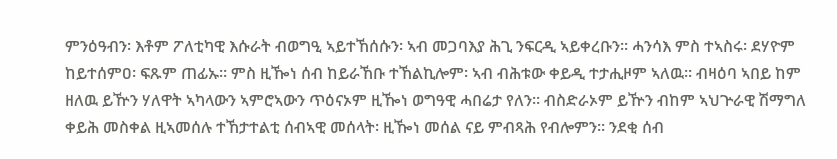ምንዕዓብን፡ እቶም ፖለቲካዊ እሱራት ብወግዒ ኣይተኸሰሱን፡ ኣብ መጋባእያ ሕጊ ንፍርዲ ኣይቀረቡን። ሓንሳእ ምስ ተኣስሩ፡ ደሃዮም ከይተሰምዐ፡ ፍጹም ጠፊኡ። ምስ ዚዀነ ሰብ ከይራኸቡ ተኸልኪሎም፡ ኣብ ብሕቱው ቀይዲ ተታሒዞም ኣለዉ። ብዛዕባ ኣበይ ከም ዘለዉ ይዅን ሃለዋት ኣካላውን ኣምሮኣውን ጥዕናኦም ዚዀነ ወግዓዊ ሓበሬታ የለን። ብስድራኦም ይዅን ብከም ኣህጕራዊ ሽማግለ ቀይሕ መስቀል ዚኣመሰሉ ተኸታተልቲ ሰብኣዊ መሰላት፡ ዚዀነ መሰል ናይ ምብጻሕ የብሎምን። ንደቂ ሰብ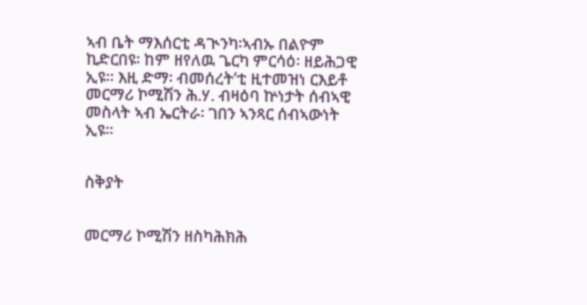ኣብ ቤት ማእሰርቲ ዳጒንካ፡ኣብኡ በልዮም ኪድርበዩ፡ ከም ዘየለዉ ጌርካ ምርሳዕ፡ ዘይሕጋዊ ኢዩ። እዚ ድማ፡ ብመሰረት’ቲ ዚተመዝነ ርእይቶ መርማሪ ኮሚሽን ሕ.ሃ. ብዛዕባ ኵነታት ሰብኣዊ መስላት ኣብ ኤርትራ፡ ገበን ኣንጻር ሰብኣውነት ኢዩ።


ስቅያት


መርማሪ ኮሚሽን ዘስካሕክሕ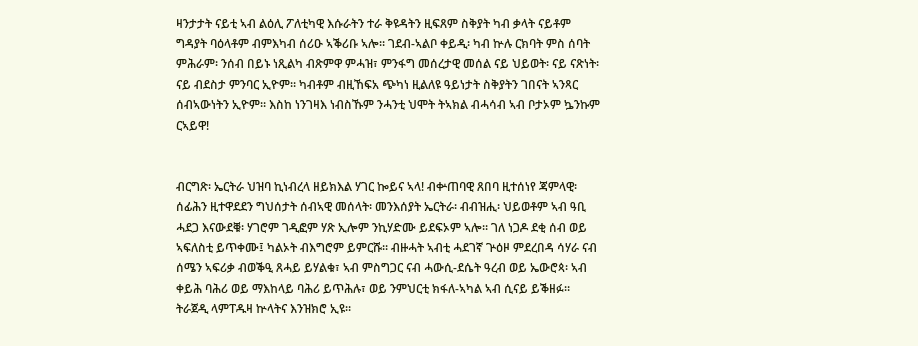ዛንታታት ናይቲ ኣብ ልዕሊ ፖለቲካዊ እሱራትን ተራ ቅዩዳትን ዚፍጸም ስቅያት ካብ ቃላት ናይቶም ግዳያት ባዕላቶም ብምእካብ ሰሪዑ ኣቕሪቡ ኣሎ። ገደብ-ኣልቦ ቀይዲ፡ ካብ ኵሉ ርክባት ምስ ሰባት ምሕራም፡ ንሰብ በይኑ ነጺልካ ብጽምዋ ምሓዝ፣ ምንፋግ መሰረታዊ መሰል ናይ ህይወት፡ ናይ ናጽነት፡ ናይ ብደስታ ምንባር ኢዮም። ካብቶም ብዚኸፍአ ጭካነ ዚልለዩ ዓይነታት ስቅያትን ገበናት ኣንጻር ሰብኣውነትን ኢዮም። እስከ ነንገዛእ ነብስኹም ንሓንቲ ህሞት ትኣክል ብሓሳብ ኣብ ቦታኦም ኴንኩም ርኣይዋ!


ብርግጽ፡ ኤርትራ ህዝባ ኪነብረላ ዘይክእል ሃገር ኰይና ኣላ! ብቍጠባዊ ጸበባ ዚተሰነየ ጃምላዊ፡ ሰፊሕን ዚተዋደደን ግህሰታት ሰብኣዊ መሰላት፡ መንእሰያት ኤርትራ፡ ብብዝሒ፡ ህይወቶም ኣብ ዓቢ ሓደጋ እናውደቑ፡ ሃገሮም ገዲፎም ሃጽ ኢሎም ንኪሃድሙ ይደፍኦም ኣሎ። ገለ ነጋዶ ደቂ ሰብ ወይ ኣፍለስቲ ይጥቀሙ፤ ካልኦት ብእግሮም ይምርሹ። ብዙሓት ኣብቲ ሓደገኛ ጕዕዞ ምደረበዳ ሳሃራ ናብ ሰሜን ኣፍሪቃ ብወቕዒ ጸሓይ ይሃልቁ፣ ኣብ ምስግጋር ናብ ሓውሲ-ደሴት ዓረብ ወይ ኤውሮጳ፡ ኣብ ቀይሕ ባሕሪ ወይ ማእከላይ ባሕሪ ይጥሕሉ፣ ወይ ንምህርቲ ክፋለ-ኣካል ኣብ ሲናይ ይቕዘፉ። ትራጀዲ ላምፐዱዛ ኵላትና እንዝክሮ ኢዩ።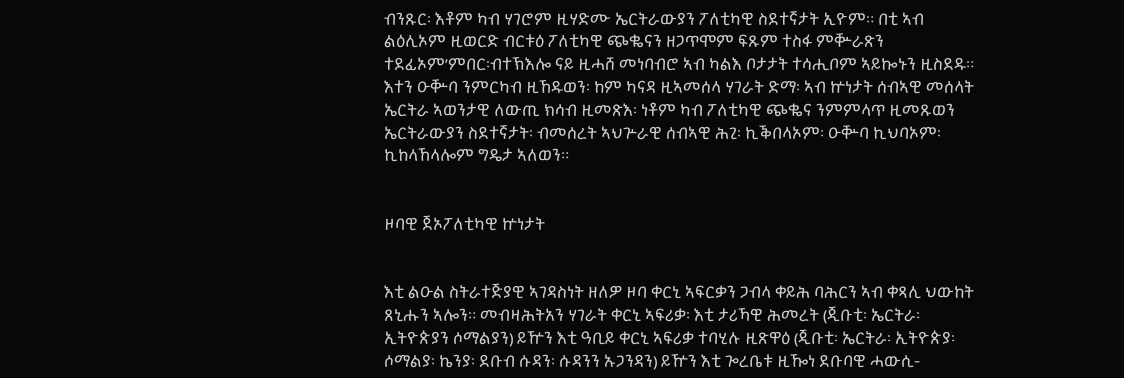ብንጹር፡ እቶም ካብ ሃገሮም ዚሃድሙ ኤርትራውያን ፖለቲካዊ ስደተኛታት ኢዮም። በቲ ኣብ ልዕሊኦም ዚወርድ ብርቱዕ ፖለቲካዊ ጭቈናን ዘጋጥሞም ፍጹም ተስፋ ምቝራጽን ተደፊኦም’ምበር፡ብተኽእሎ ናይ ዚሓሸ መነባብሮ ኣብ ካልእ ቦታታት ተሳሒቦም ኣይኰኑን ዚስደዱ። እተን ዑቝባ ንምርካብ ዚኸዱወን፡ ከም ካናዳ ዚኣመሰላ ሃገራት ድማ፡ ኣብ ኵነታት ሰብኣዊ መሰላት ኤርትራ ኣወንታዊ ለውጢ ክሳብ ዚመጽእ፡ ነቶም ካብ ፖለቲካዊ ጭቈና ንምምላጥ ዚመጹወን ኤርትራውያን ስደተኛታት፡ ብመሰረት ኣህጕራዊ ሰብኣዊ ሕጊ፡ ኪቕበላኦም፡ ዑቝባ ኪህባኦም፡ ኪከላኸላሎም ግዴታ ኣለወን።


ዞባዊ ጀኦፖለቲካዊ ኵነታት


እቲ ልዑል ስትራተጅያዊ ኣገዳስነት ዘለዎ ዞባ ቀርኒ ኣፍርቃን ጋብላ ቀይሕ ባሕርን ኣብ ቀጻሊ ህውከት ጸኒሑን ኣሎን። መብዛሕትአን ሃገራት ቀርኒ ኣፍሪቃ፡ እቲ ታሪኻዊ ሕመረት (ጂቡቲ፡ ኤርትራ፡ ኢትዮጵያን ሶማልያን) ይዅን እቲ ዓቢይ ቀርኒ ኣፍሪቃ ተባሂሉ ዚጽዋዕ (ጂቡቲ፡ ኤርትራ፡ ኢትዮጵያ፡ ሶማልያ፡ ኬንያ፡ ደቡብ ሱዳን፡ ሱዳንን ኡጋንዳን) ይዅን እቲ ጐረቤቱ ዚዀነ ደቡባዊ ሓውሲ-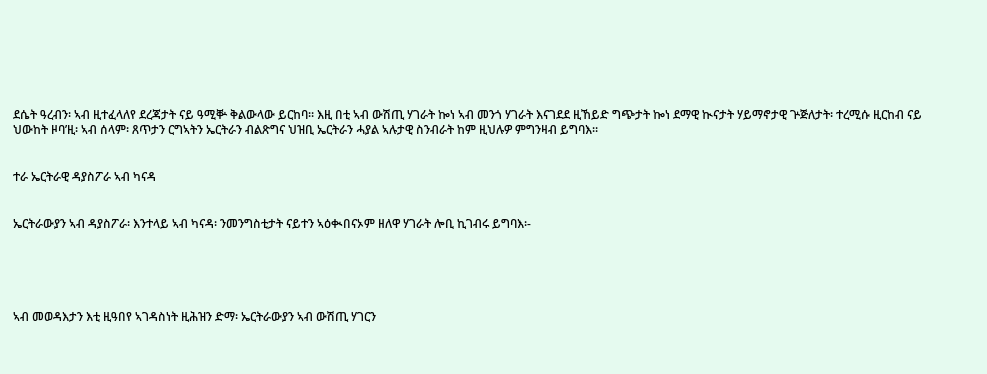ደሴት ዓረብን፡ ኣብ ዚተፈላለየ ደረጃታት ናይ ዓሚቝ ቅልውላው ይርከባ። እዚ በቲ ኣብ ውሽጢ ሃገራት ኰነ ኣብ መንጎ ሃገራት እናገደደ ዚኸይድ ግጭታት ኰነ ደማዊ ኲናታት ሃይማኖታዊ ጕጅለታት፡ ተረሚሱ ዚርከብ ናይ ህውከት ዞባ’ዚ፡ ኣብ ሰላም፡ ጸጥታን ርግኣትን ኤርትራን ብልጽግና ህዝቢ ኤርትራን ሓያል ኣሉታዊ ስንብራት ከም ዚህሉዎ ምግንዛብ ይግባእ።


ተራ ኤርትራዊ ዳያስፖራ ኣብ ካናዳ


ኤርትራውያን ኣብ ዳያስፖራ፡ እንተላይ ኣብ ካናዳ፡ ንመንግስቲታት ናይተን ኣዕቊበናኦም ዘለዋ ሃገራት ሎቢ ኪገብሩ ይግባእ፡-





ኣብ መወዳእታን እቲ ዚዓበየ ኣገዳስነት ዚሕዝን ድማ፡ ኤርትራውያን ኣብ ውሽጢ ሃገርን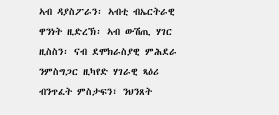ኣብ ዳያስፖራን፡ ኣብቲ ብኤርትራዊ ዋንነት ዚድረኽ፡ ኣብ ውሽጢ ሃገር ዚስስን፡ ናብ ደሞክራስያዊ ምሕደራ ንምስግጋር ዚካየድ ሃገራዊ ጻዕሪ ብንጥፈት ምስታፍን፣ ንህንጸት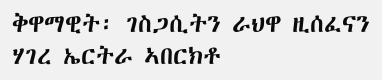ቅዋማዊት፡ ገስጋሲትን ራህዋ ዚሰፈናን ሃገረ ኤርትራ ኣበርክቶ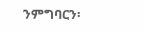ንምግባርን፡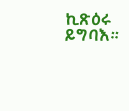ኪጽዕሩ ይግባእ።